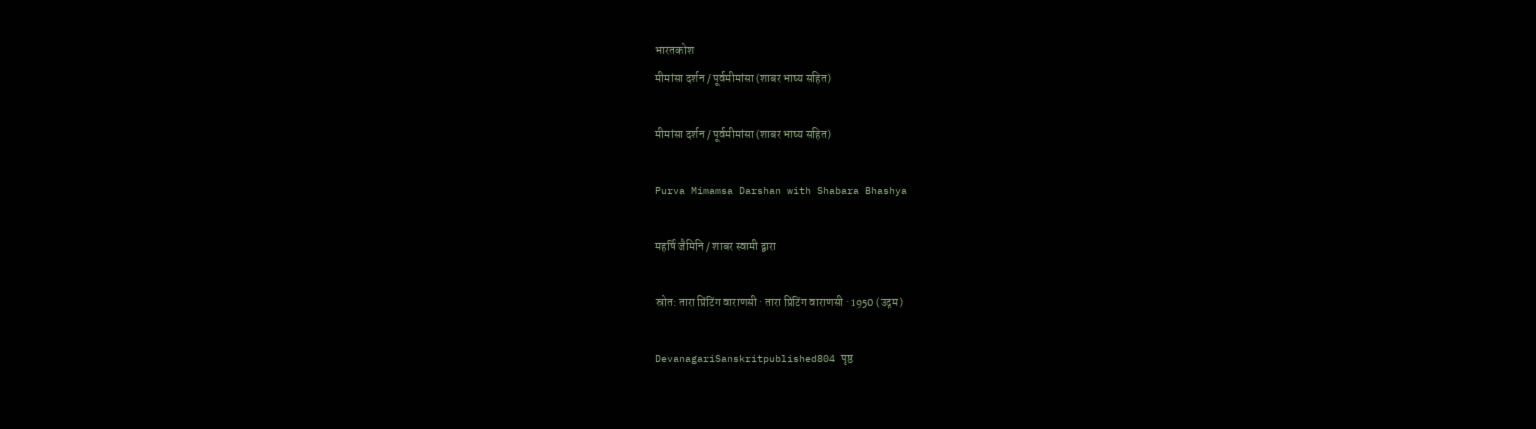भारतकोश
मीमांसा दर्शन / पूर्वमीमांसा (शाबर भाष्य सहित)

मीमांसा दर्शन / पूर्वमीमांसा (शाबर भाष्य सहित)

Purva Mimamsa Darshan with Shabara Bhashya

महर्षि जैमिनि / शाबर स्वामी द्वारा

स्रोत: तारा प्रिंटिंग वाराणसी · तारा प्रिंटिंग वाराणसी · 1950 (उद्गम)

DevanagariSanskritpublished804 पृष्ठ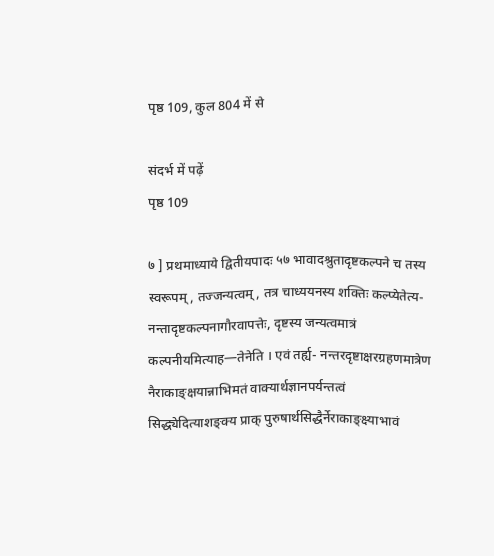पृष्ठ 109, कुल 804 में से

संदर्भ में पढ़ें
पृष्ठ 109

७ ] प्रथमाध्याये द्वितीयपादः ५७ भावादश्रुतादृष्टकल्पने च तस्य स्वरूपम्, तज्जन्यत्वम्, तत्र चाध्ययनस्य शक्तिः कल्प्येतेत्य- नन्तादृष्टकल्पनागौरवापत्तेः, दृष्टस्य जन्यत्वमात्रं कल्पनीयमित्याह—तेनेति । एवं तर्ह्य- नन्तरदृष्टाक्षरग्रहणमात्रेण नैराकाङ्क्षयान्नाभिमतं वाक्यार्थज्ञानपर्यन्तत्वं सिद्ध्येदित्याशङ्क्य प्राक् पुरुषार्थसिद्धैर्नेराकाङ्क्ष्याभावं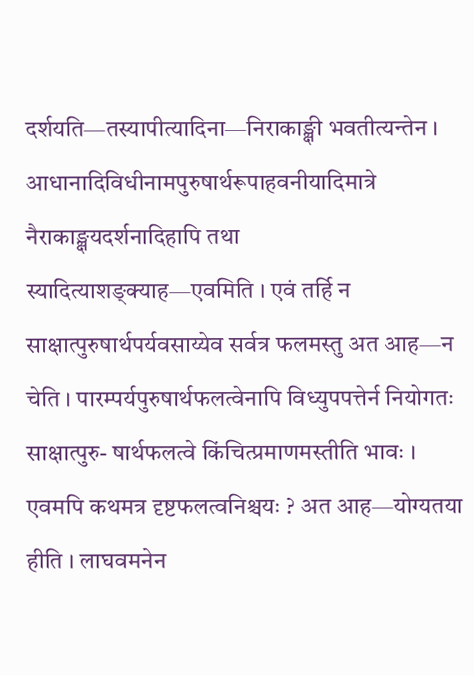दर्शयति—तस्यापीत्यादिना—निराकाङ्क्षी भवतीत्यन्तेन । आधानादिविधीनामपुरुषार्थरूपाहवनीयादिमात्रे नैराकाङ्क्षयदर्शनादिहापि तथा स्यादित्याशङ्क्याह—एवमिति । एवं तर्हि न साक्षात्पुरुषार्थपर्यवसाय्येव सर्वत्र फलमस्तु अत आह—न चेति । पारम्पर्यपुरुषार्थफलत्वेनापि विध्युपपत्तेर्न नियोगतः साक्षात्पुरु- षार्थफलत्वे किंचित्प्रमाणमस्तीति भावः । एवमपि कथमत्र दृष्टफलत्वनिश्चयः ? अत आह—योग्यतया हीति । लाघवमनेन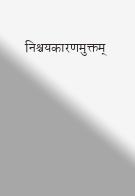निश्चयकारणमुक्तम्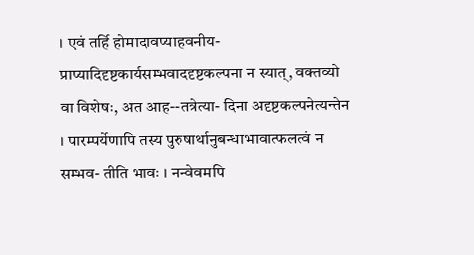। एवं तर्हि होमादावप्याहवनीय- प्राप्यादिदृष्टकार्यसम्भवाददृष्टकल्पना न स्यात्, वक्तव्यो वा विशेषः, अत आह--तत्रेत्या- दिना अदृष्टकल्पनेत्यन्तेन । पारम्पर्येणापि तस्य पुरुषार्थानुबन्धाभावात्फलत्वं न सम्भव- तीति भावः । नन्वेवमपि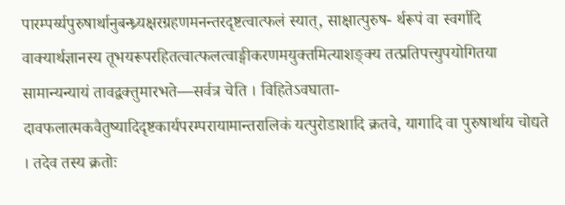पारम्पर्य्यपुरुषार्थानुबन्ध्र्यक्षरग्रहणमनन्तरदृष्टत्वात्फलं स्यात्, साक्षात्पुरुष- र्थरूपं वा स्वर्गादि वाक्यार्थज्ञानस्य तूभयरूपरहितत्वात्फलत्वाङ्गीकरणमयुक्तमित्याशङ्क्य तत्प्रतिपत्त्युपयोगितया सामान्यन्यायं तावद्वक्तुमारभते—सर्वत्र चेति । विहितेऽवघाता- दावफलात्मकवैतुष्यादिदृष्टकार्यपरम्परायामान्तरालिकं यत्पुरोडाशादि क्रतवे, यागादि वा पुरुषार्थाय चोद्यते । तदेव तस्य क्रतोः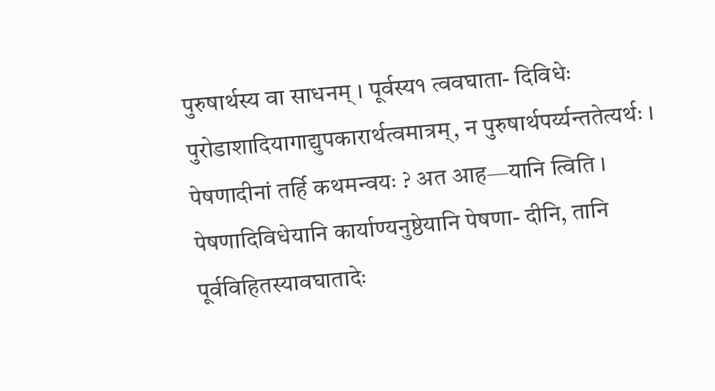पुरुषार्थस्य वा साधनम् । पूर्वस्य१ त्ववघाता- दिविधेः पुरोडाशादियागाद्युपकारार्थत्वमात्रम्, न पुरुषार्थपर्य्यन्ततेत्यर्थः । पेषणादीनां तर्हि कथमन्वयः ? अत आह—यानि त्विति । पेषणादिविधेयानि कार्याण्यनुष्ठेयानि पेषणा- दीनि, तानि पूर्वविहितस्यावघातादेः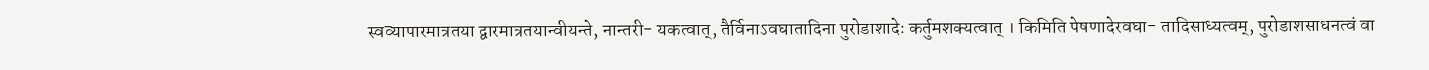स्वव्यापारमात्रतया द्वारमात्रतयान्वीयन्ते, नान्तरी- यकत्वात्, तैर्विनाऽवघातादिना पुरोडाशादेः कर्तुमशक्यत्वात् । किमिति पेषणादेरवघा- तादिसाध्यत्वम्, पुरोडाशसाधनत्वं वा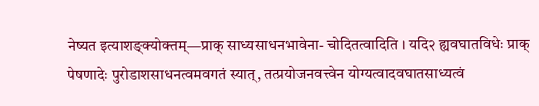नेष्यत इत्याशङ्क्योक्तम्—प्राक् साध्यसाधनभावेना- चोदितत्वादिति । यदि२ ह्यवघातविधेः प्राक् पेषणादेः पुरोडाशसाधनत्वमवगतं स्यात्, तत्प्रयोजनवत्त्वेन योग्यत्वादवघातसाध्यत्वं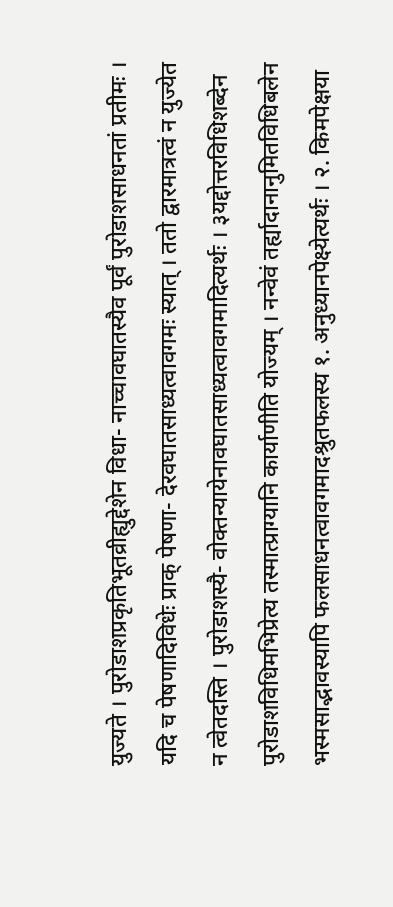युज्यते । पुरोडाशप्रकृतिभूतव्रीह्युद्देशेन विधा- नाच्चावघातस्यैव पूर्वं पुरोडाशसाधनतां प्रतीमः । यदि च पेषणादिविधेः प्राक् पेषणा- देरवघातसाध्यत्वावगमः स्यात् । ततो द्वारमात्रत्वं न युज्येत न त्वेतदस्ति । पुरोडाशस्यै- वोक्तन्यायेनावघातसाध्यत्वावगमादित्यर्थः । ३यद्दोत्तरविधिशब्देन पुरोडाशविधिमभिप्रेत्य तस्मात्प्राग्यानि कार्याणीति योज्यम् । नन्वेवं तर्ह्यादानानुमितविधिबलेन भस्मसाद्भावस्यापि फलसाधनत्वावगमादश्रुतफलस्य १. अनुध्यानपेक्ष्येत्यर्थः । २. किमपेक्षया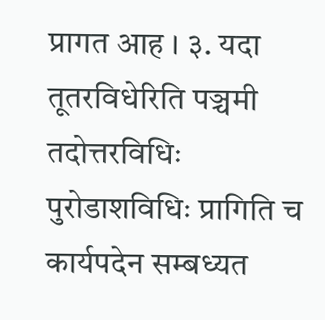प्रागत आह । ३. यदा तूतरविधेरिति पञ्चमी तदोत्तरविधिः पुरोडाशविधिः प्रागिति च कार्यपदेन सम्बध्यत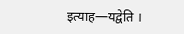इत्याह—यद्वेति ।